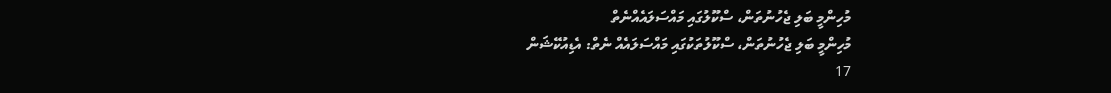މުހިންމީ ބަލި ޖެހުނުތަން، ސްކޫލުގައި މައްސަލައެއްނެތް
މުހިންމީ ބަލި ޖެހުނުތަން، ސްކޫލުތަކުގައި މައްސަލައެއް ނެތް: އެޑިއުކޭޝަން
17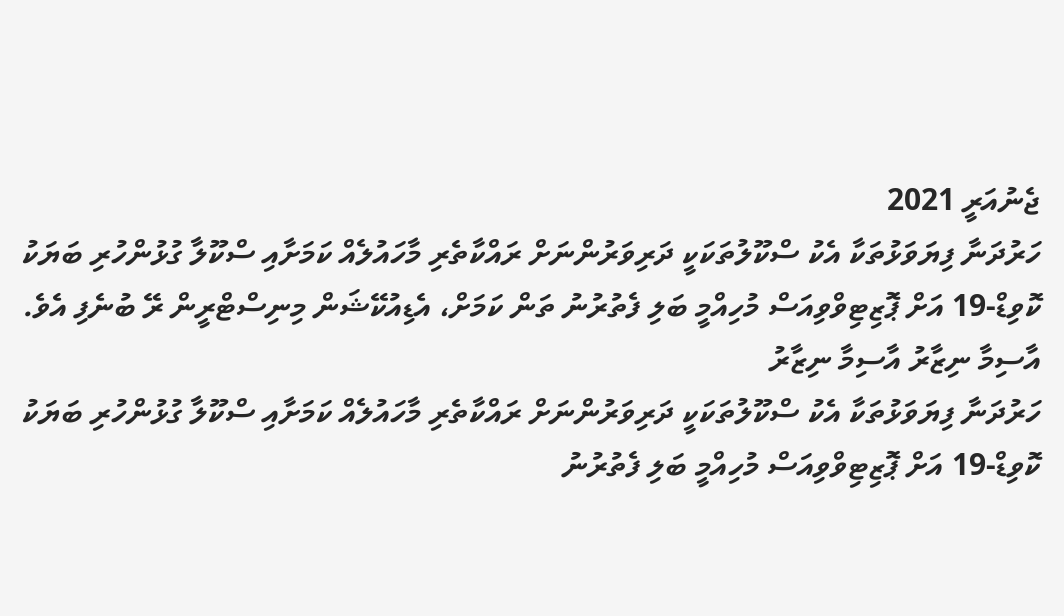ޖެނުއަރީ 2021
ހަރުދަނާ ފިޔަވަޅުތަކާ އެކު ސްކޫލުތަކަކީ ދަރިވަރުންނަށް ރައްކާތެރި މާހައުލެއް ކަމަށާއި ސްކޫލާ ގުޅުންހުރި ބަޔަކު ކޮވިޑް-19 އަށް ޕޮޒިޓިވްވިއަސް މުހިއްމީ ބަލި ފެތުރުނު ތަން ކަމަށް، އެޑިއުކޭޝަން މިނިސްޓްރީން ރޭ ބުނެފި އެވެ.
އާސިމާ ނިޒާރު އާސިމާ ނިޒާރު
ހަރުދަނާ ފިޔަވަޅުތަކާ އެކު ސްކޫލުތަކަކީ ދަރިވަރުންނަށް ރައްކާތެރި މާހައުލެއް ކަމަށާއި ސްކޫލާ ގުޅުންހުރި ބަޔަކު ކޮވިޑް-19 އަށް ޕޮޒިޓިވްވިއަސް މުހިއްމީ ބަލި ފެތުރުނު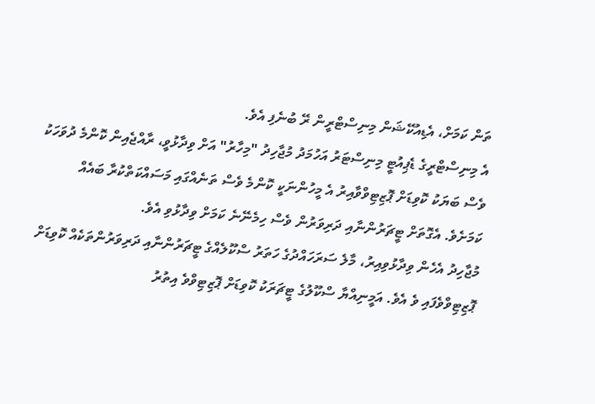ތަން ކަމަށް، އެޑިއުކޭޝަން މިނިސްޓްރީން ރޭ ބުނެފި އެވެ.
އެ މިނިސްޓްރީގެ ޑެޕިއުޓީ މިނިސްޓަރު އަހުމަދު މުޖާހިދު "މިހާރު" އަށް ވިދާޅުވީ، ރާއްޖެއިން ކޮންމެ ދުވަހަކު ވެސް ބަޔަކު ކޮވިޑަށް ޕޮޒިޓިވްވާއިރު އެ މީހުންނަކީ ކޮންމެ ވެސް ތަނެއްގައި މަސައްކަތްކުރާ ބައެއް ކަމަށެވެ. އެގޮތަށް ޓީޗަރުންނާއި ދަރިވަރުން ވެސް ހިމެނޭނެ ކަމަށް ވިދާޅުވި އެވެ.
މުޖާހިދު އެހެން ވިދާޅުވިއިރު، މާލެ ސަރަހައްދުގެ ހަތަރު ސްކޫލެއްގެ ޓީޗަރުންނާއި ދަރިވަރުންތަކެއް ކޮވިޑަށް ޕޮޒިޓިވްވެފައި ވެ އެވެ. އަމީނިއްޔާ ސްކޫލުގެ ޓީޗަރަކު ކޮވިޑަށް ޕޮޒިޓިވްވެ އިތުރު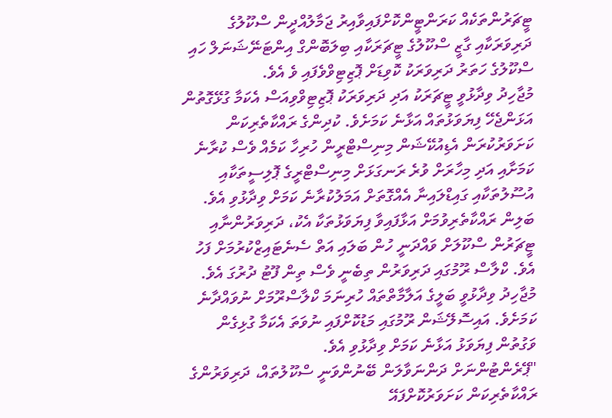ޓީޗަރުންތަކެއް ކަރަންޓީންކޮށްފައިވާއިރު ޖަމާލުއްދީން ސްކޫލުގެ ދަރިވަރަކާއި ގާޒީ ސްކޫލުގެ ޓީޗަރަކާއި ބިލަބޮންގް އިންޓަނޭޝަނަލް ހައި ސްކޫލުގެ ހަތަރު ދަރިވަރަކު ކޮވިޑަށް ޕޮޒިޓިވްވެފައި ވެ އެވެ.
މުޖާހިދު ވިދާޅުވީ ޓީޗަރަކު އަދި ދަރިވަރަކު ޕޮޒިޓިވްވިއަސް އެކަމާ ގުޅޭގޮތުން އަޅަންޖެހޭ ފިޔަވަޅުތައް އަޅާނެ ކަމަށެވެ. ކުދިންގެ ރައްކާތެރިކަން ކަށަވަރުކުރަން އެޑިއުކޭޝަން މިނިސްޓްރީން ހުރިހާ ކަމެއް ވެސް ކުރާނެ ކަމަށާއި އަދި މިހާރަށް ވުރެ ރަނގަޅަށް މިނިސްޓްރީގެ ޕޮލިސީތަކާއި އުސޫލުތަކާއި ގައިޑްލައިނާ އެއްގޮތަށް އަމަލުކުރާނެ ކަމަށް ވިދާޅުވި އެވެ.
ބަލިން ރައްކާތެރިވުމަށް އަޅާފައިވާ ފިޔަވަޅުތަކާ އެކު، ދަރިވަރުންނާއި ޓީޗަރުން ސްކޫލަށް ވައްދަނީ ހުން ބަލައި އަތް ސެނެޓައިޒްކުރުމަށް ފަހު އެވެ. ކްލާސް ރޫމުގައި ދަރިވަރުން ތިބެނީ ވެސް ތިން ފޫޓު ދުރުގަ އެވެ. މުޖާހިދު ވިދާޅުވީ ބަލީގެ އަލާމާތްތައް ހުރިނަމަ ކްލާސްރޫމަށް ނުވައްދާނެ ކަމަށެވެ. އައިސޮލޭޝަން ރޫމުގައި މަޑުކޮށްފައި ނުވަތަ އެކަމާ ގުޅިގެން ވަގުތުން ފިޔަވަޅު އަޅާނެ ކަމަށް ވިދާޅުވި އެވެ.
"ޕޭރެންޓުންނަށް ދަންނަވާލަން ބޭނުންވަނީ ސްކޫލުތައް، ދަރިވަރުންގެ ރައްކާތެރިކަން ކަށަވަރުކޮށްފައޭ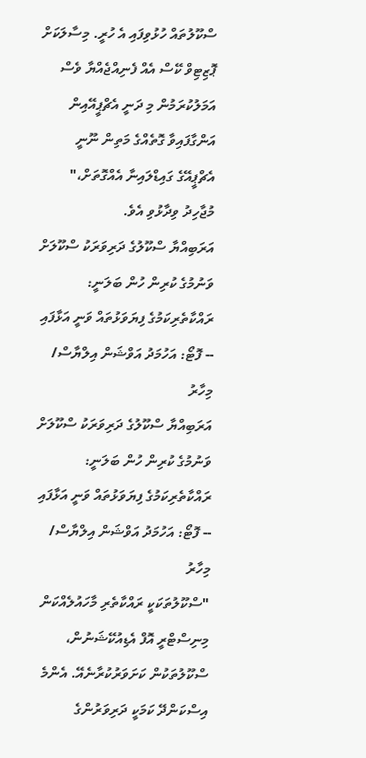ސްކޫލުތައް ހުޅުވިފައި އެ ހުރީ. މިސާލަކަށް ޕޮޒިޓިވް ކޭސް އެއް ފެނިއްޖެއްޔާ ވެސް އަމަލުކުރަމުން މި ދަނީ އެޗްޕީއޭއިން އަންގާފައިވާ ގޮތެއްގެ މަތިން ނޫނީ އެޗްޕީއޭގެ ގައިޑްލައިނާ އެއްގޮތަށް،" މުޖާހިދު ވިދާޅުވި އެވެ.
އަރަބިއްޔާ ސްކޫލުގެ ދަރިވަރަކު ސްކޫލަށް ވަނުމުގެ ކުރިން ހުން ބަލަނީ: ރައްކާތެރިކަމުގެ ފިޔަވަޅުތައް ވަނީ އަޅާފައި -- ފޮޓޯ: އަހުމަދު އަވްޝަން އިލްޔާސް/ މިހާރު
އަރަބިއްޔާ ސްކޫލުގެ ދަރިވަރަކު ސްކޫލަށް ވަނުމުގެ ކުރިން ހުން ބަލަނީ: ރައްކާތެރިކަމުގެ ފިޔަވަޅުތައް ވަނީ އަޅާފައި -- ފޮޓޯ: އަހުމަދު އަވްޝަން އިލްޔާސް/ މިހާރު
"ސްކޫލުތަކަކީ ރައްކާތެރި މާހައުލެއްކަން މިނިސްޓްރީ އޮފް އެޑިއުކޭޝަނުން، ސްކޫލުތަކުން ކަށަވަރުކުރާނެއޭ. އެންމެ އިސްކަންދޭ ކަމަކީ ދަރިވަރުންގެ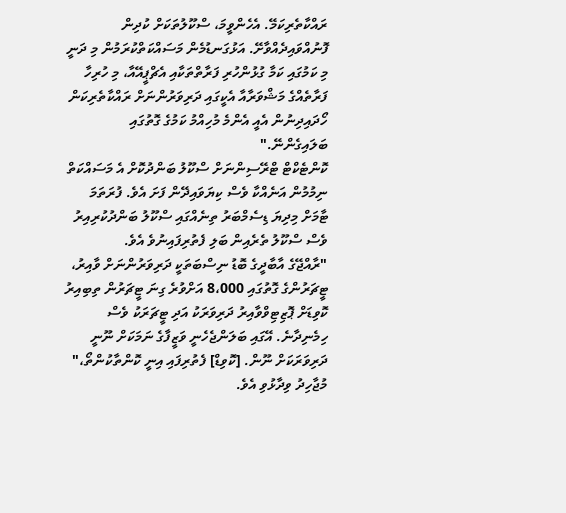ރައްކާތެރިކަމޭ. އެހެންވީމަ، ސްކޫލުތަކަށް ކުދިން ފޮނުއްވައިދެއްވާށޭ. އަޅުގަނޑުމެން މަސައްކަތްކުރަމުން މި ދަނީ މި ކަމުގައި ކަމާ ގުޅުންހުރި ފަރާތްތަކާއި އެޗްޕީއޭއާ، މި ހުރިހާ ފަރާތެއްގެ މަޝްވަރާއާ އެކީގައި ދަރިވަރުންނަށް ރައްކާތެރިކަން ހޯދައިދިނުން އެއީ އެންމެ މުހިއްމު ކަމުގެ ގޮތުގައި ބަލައިގެންނޭ."
ކޮންޓެކްޓް ޓްރޭސިންނަށް ސްކޫލު ބަންދުކޮށް އެ މަސައްކަތް ނިމުމުން އަނެއްކާ ވެސް ކިޔަވައިދޭން ފަށަ އެވެ. ފުރަތަމަ ޓާމަށް މިދިޔަ ޑިސެމްބަރު ތިނެއްގައި ސްކޫލު ބަންދުކުރިއިރު ވެސް ސްކޫލު ތެރެއިން ބަލި ފެތުރިފައިނުވެ އެވެ.
"ރާއްޖޭގެ އާބާދީގެ ބޮޑު ނިސްބަތަކީ ދަރިވަރުންނަށް ވާއިރު، ޓީޗަރުންގެ ގޮތުގައި 8،000 އަށްވުރެ ގިނަ ޓީޗަރުން ތިބިއިރު ކޮވިޑަށް ޕޮޒިޓިވްވާއިރު ދަރިވަރަކު އަދި ޓީޗަރަކު ވެސް ހިމެނިދާނެ. އޭގައި ބަލަންޖެހެނީ ވަޒީފާގެ ނަމަކަށް ނޫނީ ދަރިވަރަކަށް ނޫން. [ކޮވިޑް] ފެތުރިފައި އިނީ ކޮންތާކުންތޯ،" މުޖާހިދު ވިދާޅުވި އެވެ.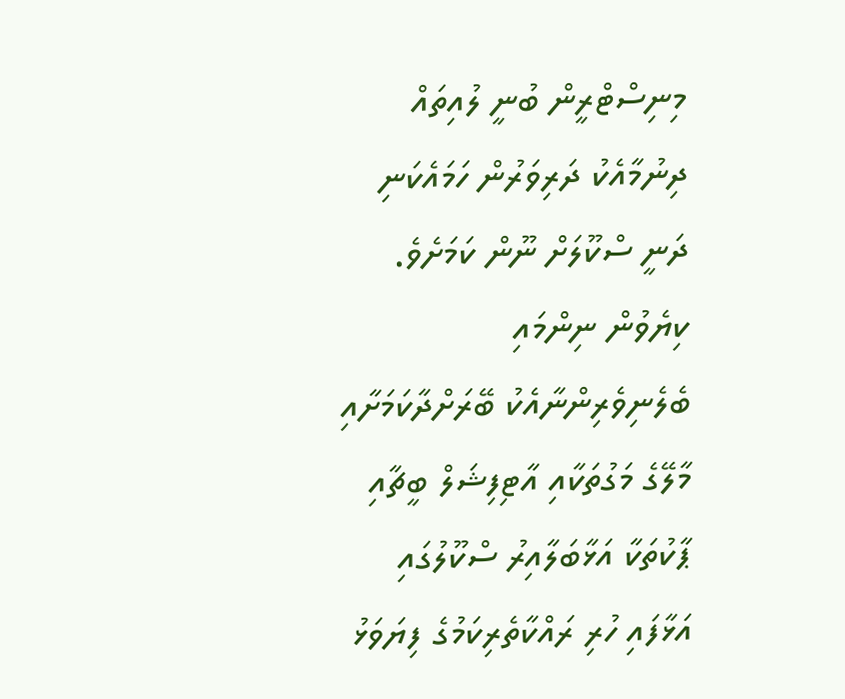މިނިސްޓްރީން ބުނީ ލުއިތައް ދިނުމާއެކު ދަރިވަރުން ހަމައެކަނި ދަނީ ސްކޫލަށް ނޫން ކަމަށެވެ. ކިޔެވުން ނިންމައި ބެލެނިވެރިންނާއެކު ބޭރަށްދާކަމަށާއި މާލޭގެ މަގުތަކާއި އާޓިފިޝަލް ބީޗާއި ޕާކުތަކާ އަޅާބަލާއިރު ސްކޫލުގައި އަޅާފައި ހުރި ރައްކާތެރިކަމުގެ ފިޔަވަޅު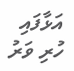އަޅާފައި ހުރި ވަރު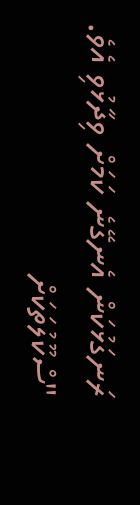ރަނގަޅުކަން އެނގޭނެ ކަމަށް ވިދާޅުވި އެވެ.
"ސްކޫލުތަކަށް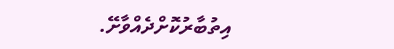އިތުބާރުކޮށްދެއްވާށޭ.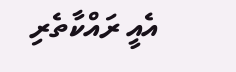އެއީ ރައްކާތެރި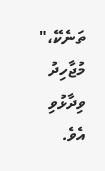ތަނެކޭ،" މުޖާހިދު ވިދާޅުވި އެވެ.